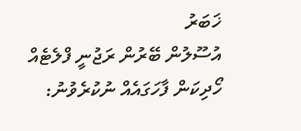ޚަބަރު
އުސޫލުން ބޭރުން ރަޖުނީ ފްލެޓެއް ހޯދިކަން ފާހަގައެއް ނުކުރެވުނު: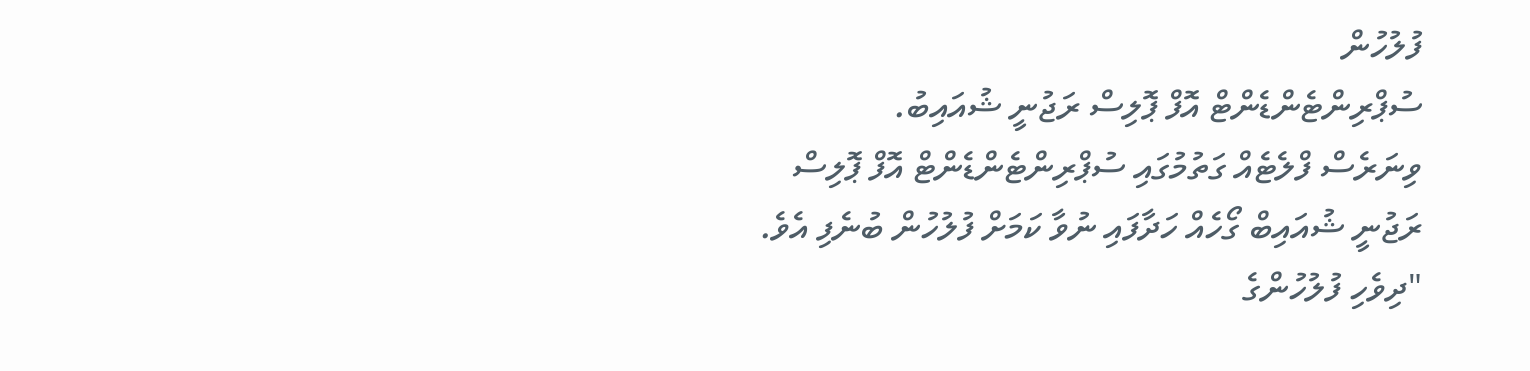ފުލުހުން
ސުޕްރިންޓެންޑެންޓް އޮފް ޕޮލިސް ރަޖުނީ ޝުއައިބު.
ވިނަރެސް ފްލެޓެއް ގަތުމުގައި ސުޕްރިންޓެންޑެންޓް އޮފް ޕޮލިސް ރަޖުނީ ޝުއައިބް ގޯހެއް ހަދާފައި ނުވާ ކަމަށް ފުލުހުން ބުނެފި އެވެ.
"ދިވެހި ފުލުހުންގެ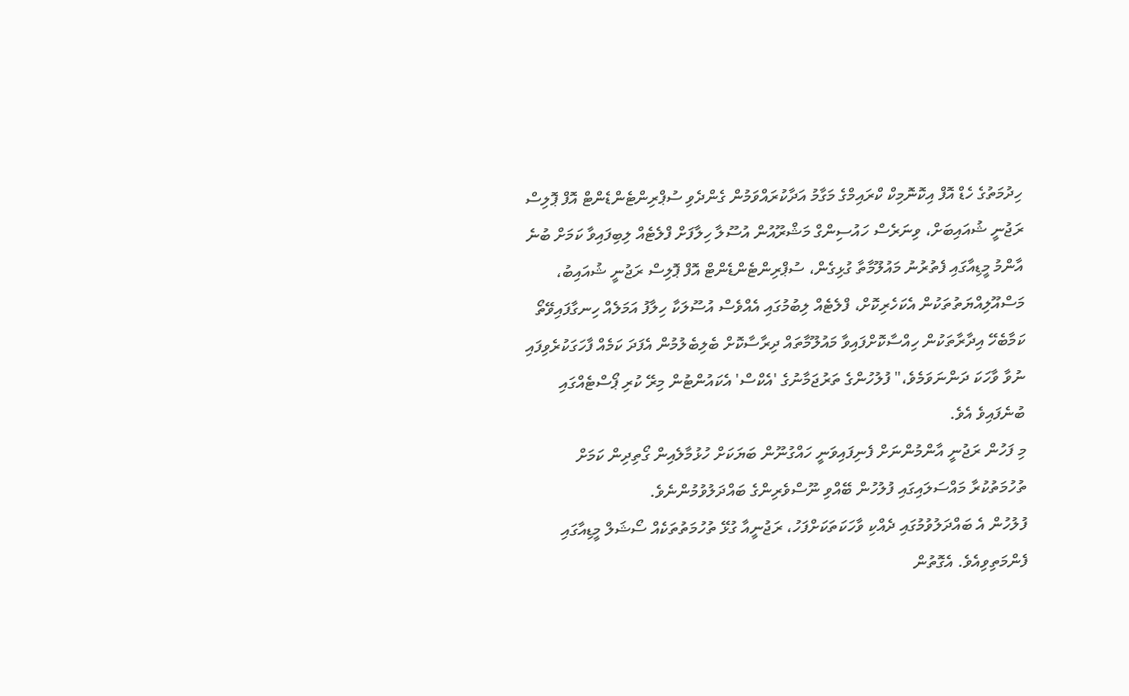ހިދުމަތުގެ ހެޑް އޮފް އިކޮނޮމިކް ކްރައިމްގެ މަގާމު އަދާކުރައްވަމުން ގެންދެވި ސުޕްރިންޓެންޑެންޓް އޮފް ޕޮލިސް ރަޖުނީ ޝުއައިބަށް، ވިނަރެސް ހައުސިންގް މަޝްރޫއުން އުސޫލާ ހިލާފަށް ފްލެޓެއް ލިބިފައިވާ ކަމަށް ބުނެ އާންމު މީޑިއާގައި ފެތުރުނު މައުލޫމާތާ ގުޅިގެން، ސުޕްރިންޓެންޑެންޓް އޮފް ޕޮލިސް ރަޖުނީ ޝުއައިބު، މަސްއޫލިއްޔަތުތަކުން އެކަހެރިކޮށް، ފްލެޓެއް ލިބުމުގައި އެއްވެސް އުސޫލަކާ ހިލާފު އަމަލެއް ހިނގާފައިވޭތޯ ކަމާބެހޭ އިދާރާތަކުން ހިއްސާކޮށްފައިވާ މައުލޫމާތައް ދިރާސާކޮށް ބެލިބެލުމުން އެފަދަ ކަމެއް ފާހަގަކުރެވިފައި ނުވާ ވާހަކަ ދަންނަވަމެވެ،" ފުލުހުންގެ ތަރުޖަމާނުގެ 'އެކްސް' އެކައުންޓުން މިރޭ ކުރި ޕޯސްޓެއްގައި ބުނެފައިވެ އެވެ.
މި ފަހުން ރަޖުނީ އާންމުންނަށް ފެނިފައިވަނީ ހައްގުނޫން ބަޔަކަށް ހުޅުމާލެއިން ގޯތިދިން ކަމަށް ތުހުމަތުކުރާ މައްސަލައިގައި ފުލުހުން ބޭއްވި ނޫސްވެރިންގެ ބައްދަލުވުމުންނެވެ.
ފުލުހުން އެ ބައްދަލުވުމުގައި ދެއްކި ވާހަކަތަކަށްފަހު، ރަޖުނީއާ ގުޅޭ ތުހުމަތުތަކެއް ސޯޝަލް މީޑިއާގައި ފެންމަތިވިއެވެ. އެގޮތުން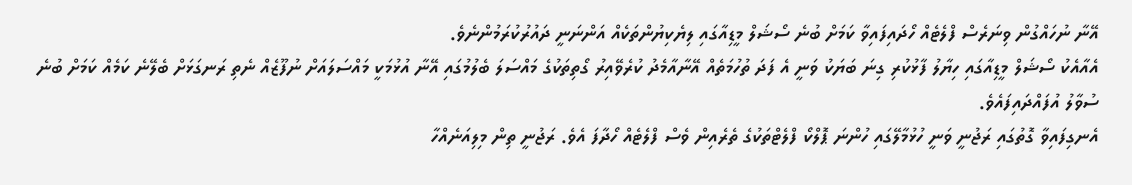އޭނާ ނުހައްގުން ވިނަރެސް ފްލެޓެއް ހޯދައިފައިވާ ކަމަށް ބުނެ ސޯޝަލް މީޑިއާގައި ލިޔެކިޔުންތަކެއް އަންނަނީ ދައުރުކުރަމުންނެވެ.
އެއާއެކު ސޯޝަލް މީޑިއާގައި ހިޔާލު ފާޅުކުރި ގިނަ ބަޔަކު ވަނީ އެ ފަދަ ތުހުމަތެއް އޭނާއާމެދު ކުރެވޭއިރު ގޯތިތަކުގެ މައްސަލަ ބެލުމުގައި އޭނާ އުޅުމަކީ މައްސަލައަށް ނުފޫޒެއް ނެތި ރަނގަޅަށް ބެލޭނެ ކަމެއް ކަމަށް ބުނެ ސުވާލު އުފައްދައިފައެވެ.
އެނގިފައިވާ ގޮތުގައި ރަޖުނީ ވަނީ ހުޅުމާލޭގައި ހުންނަ ޕޮލްކޯ ފްލެޓްތަކުގެ ތެރެއިން ވެސް ފްލެޓެއް ހޯދާފަ އެވެ. ރަޖުނީ ތިން މިލިއަނެއްހާ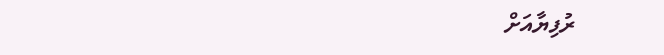ރުފިޔާއަށް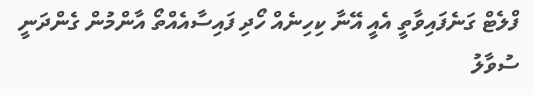ފްލެޓް ގަނެފައިވާތީ އެއީ އޭނާ ކިހިނެއް ހޯދި ފައިސާއެއްތޯ އާންމުން ގެންދަނީ ސުވާލު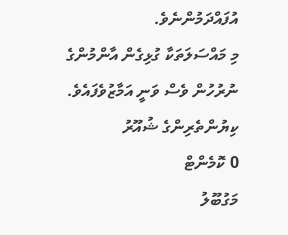އުފައްދަމުންނެވެ.
މި މައްސަލަތަކާ ގުޅިގެން އާންމުންގެ ނުރުހުން ވެސް ވަނީ އަމާޒުވެފައެވެ.
ކިޔުންތެރިންގެ ޝުއޫރު
0 ކޮމެންޓް
މަގުބޫލު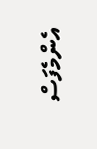އެންމެފަސް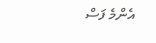އެންމެ ފަސް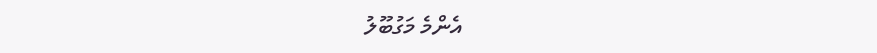އެންމެ މަގުބޫލު